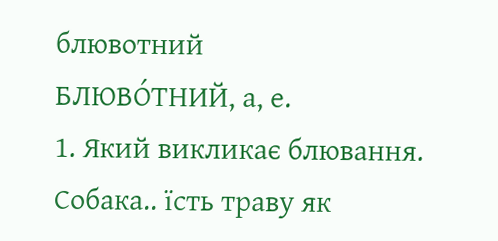блювотний
БЛЮВО́ТНИЙ, а, е.
1. Який викликає блювання.
Собака.. їсть траву як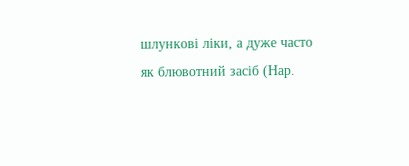шлункові ліки, а дуже часто як блювотний засіб (Нар.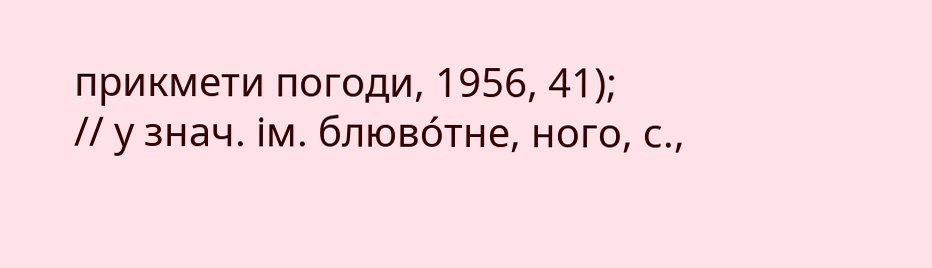прикмети погоди, 1956, 41);
// у знач. ім. блюво́тне, ного, с.,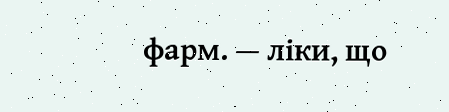фарм. — ліки, що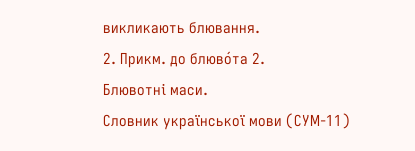викликають блювання.
2. Прикм. до блюво́та 2.
Блювотні маси.
Словник української мови (СУМ-11)